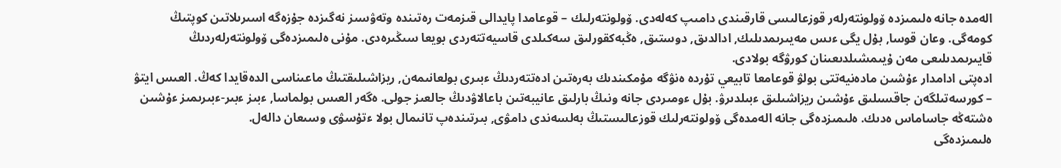الەمدە جانە ەلىمىزدە ۆولونتەرلەر قوزعالىسى قارقىندى دامىپ كەلەدى. ۆولونتەرلىك – قوعامدا پايدالى قىزمەت رەتىندە وتەۋسىز نەگىزدە جۇزەگە اسىرىلاتىن كوپتىڭ كومەگى. وعان قوسا, بۇل يگى ءىس مەيىرىمدىلىك, ادالدىق, دوستىق, ەڭبەكقورلىق سەكىلدى قاسيەتتەردى بويعا سىڭىرەدى. مۇنى ەلىمىزدەگى ۆولونتەرلەردىڭ قايىرىمدىلىعى مەن ۇيىمشىلدىعىنان كورۋگە بولادى.
ادەپتى ادامدار ءۇشىن مادەنيەتتى بولۋ قوعامعا تابيعي تۇردە ەنۋگە مۇمكىندىك بەرەتىن ادەتتەردىڭ ءبىرى بولعانىمەن, ريزاشىلىقتىڭ ماعىناسى الدەقايدا كەڭ. العىس ايتۋ – كورسەتىلگەن جاقسىلىق ءۇشىن ريزاشىلىق ءبىلدىرۋ. بۇل ءومىردى جانە ونىڭ بارلىق عانيبەتىن باعالاۋدىڭ جالعىز جولى. ەگەر العىس بولماسا, ءبىز ءبىر-ءبىرىمىز ءۇشىن ەشتەڭە جاساماس ەدىك. ەلىمىزدەگى جانە الەمدەگى ۆولونتەرلىك قوزعالىستىڭ بەلسەندى دامۋى, بىرتىندەپ تانىمال بولا ءتۇسۋى وسىعان دالەل.
ەلىمىزدەگى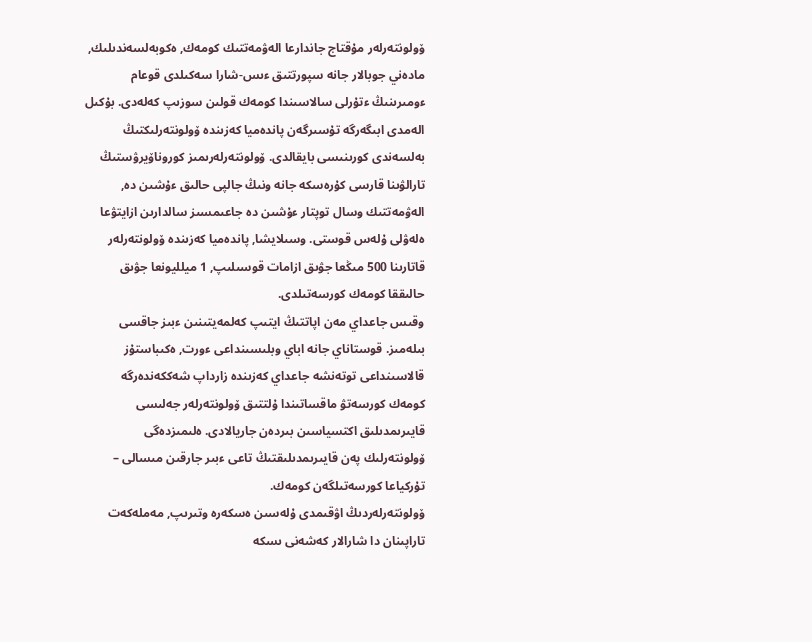ۆولونتەرلەر مۇقتاج جاندارعا الەۋمەتتىك كومەك, ەكوبەلسەندىلىك, مادەني جوبالار جانە سپورتتىق ءىس-شارا سەكىلدى قوعام ءومىرىنىڭ ءتۇرلى سالاسىندا كومەك قولىن سوزىپ كەلەدى. بۇكىل الەمدى ابىگەرگە تۇسىرگەن پاندەميا كەزىندە ۆولونتەرلىكتىڭ بەلسەندى كورىنىسى بايقالدى. ۆولونتەرلەرىمىز كوروناۆيرۋستىڭ تارالۋىنا قارسى كۇرەسكە جانە ونىڭ جالپى حالىق ءۇشىن دە, الەۋمەتتىك وسال توپتار ءۇشىن دە جاعىمسىز سالدارىن ازايتۋعا ەلەۋلى ۇلەس قوستى. وسىلايشا, پاندەميا كەزىندە ۆولونتەرلەر قاتارىنا 500 مىڭعا جۋىق ازامات قوسىلىپ, 1 ميلليونعا جۋىق حالىققا كومەك كورسەتىلدى.
وقىس جاعداي مەن اپاتتىڭ ايتىپ كەلمەيتىنىن ءبىز جاقسى بىلەمىز. قوستاناي جانە اباي وبلىسىنداعى ءورت, ەكىباستۇز قالاسىنداعى توتەنشە جاعداي كەزىندە زارداپ شەككەندەرگە كومەك كورسەتۋ ماقساتىندا ۇلتتىق ۆولونتەرلەر جەلىسى قايىرىمدىلىق اكتسياسىن بىردەن جاريالادى. ەلىمىزدەگى ۆولونتەرلىك پەن قايىرىمدىلىقتىڭ تاعى ءبىر جارقىن مىسالى – تۇركياعا كورسەتىلگەن كومەك.
ۆولونتەرلەردىڭ اۋقىمدى ۇلەسىن ەسكەرە وتىرىپ, مەملەكەت تاراپىنان دا شارالار كەشەنى ىسكە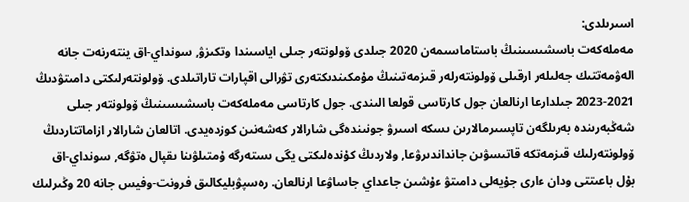اسىرىلدى:
مەملەكەت باسشىسىنىڭ باستاماسىمەن 2020 جىلدى ۆولونتەر جىلى اياسىندا وتكىزۋ, سونداي-اق ينتەرنەت جانە الەۋمەتتىك جەلىلەر ارقىلى ۆولونتەرلەر قىزمەتىنىڭ مۇمكىندىكتەرى تۋرالى اقپارات تاراتىلدى. ۆولونتەرلىكتى دامىتۋدىڭ 2021-2023 جىلدارعا ارنالعان جول كارتاسى قولعا الىندى. جول كارتاسى مەملەكەت باسشىسىنىڭ ۆولونتەر جىلى شەڭبەرىندە بەرىلگەن تاپسىرمالارىن ىسكە اسىرۋ جونىندەگى شارالار كەشەنىن كوزدەيدى. اتالعان شارالار ازاماتتاردىڭ ۆولونتەرلىك قىزمەتكە قاتىسۋىن جانداندىرۋعا, ولاردىڭ كۇندەلىكتى يگى ىستەرگە ۇمتىلۋىنا ىقپال ەتۋگە, سونداي-اق بۇل باعىتتى ودان ءارى جۇيەلى دامىتۋ ءۇشىن جاعداي جاساۋعا ارنالعان. رەسپۋبليكالىق فرونت-وفيس جانە 20 وڭىرلىك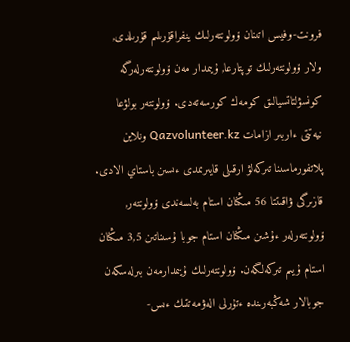فرونت-وفيس اتىنان ۆولونتەرلىك ينفراقۇرىلىم قۇرىلدى, ولار ۆولونتەرلىك توپتارعا, ۇيىمدار مەن ۆولونتەرلەرگە كونسۋلتاتسيالىق كومەك كورسەتەدى. ۆولونتەر بولۋعا نيەتتى ءاربىر ازامات Qazvolunteer.kz ونلاين پلاتفورماسىنا تىركەلۋ ارقىلى قايىرىمدى ءىسىن باستاي الادى. قازىرگى ۋاقىتتا 56 مىڭنان استام بەلسەندى ۆولونتەر, ۆولونتەرلەر ءۇشىن مىڭنان استام جوبا ۇسىناتىن 3,5 مىڭنان استام ۇيىم تىركەلگەن. ۆولونتەرلىك ۇيىمدارمەن بىرلەسكەن جوبالار شەڭبەرىندە ءتۇرلى الەۋمەتتىك ءىس-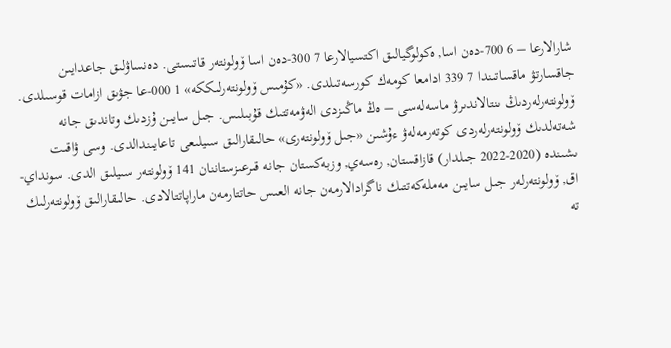شارالارعا – 6 700-دەن اسا, ەكولوگيالىق اكتسيالارعا 7 300-دەن اسا ۆولونتەر قاتىستى. دەنساۋلىق جاعدايىن جاقسارتۋ ماقساتىندا 7 339 ادامعا كومەك كورسەتىلدى. «كۇمىس ۆولونتەرلىككە» 1 000-عا جۋىق ازامات قوسىلدى. ۆولونتەرلەردىڭ ىنتالاندىرۋ ماسەلەسى – ەڭ ماڭىزدى الەۋمەتتىك قۇبىلىس. جىل سايىن ۇزدىك وتاندىق جانە شەتەلدىك ۆولونتەرلەردى كوتەرمەلەۋ ءۇشىن «جىل ۆولونتەرى» حالىقارالىق سىيلىعى تاعايىندالدى. وسى ۋاقىت ىشىندە (2020-2022 جىلدار) قازاقستان, رەسەي, وزبەكستان جانە قىرعىزستاننان 141 ۆولونتەر سىيلىق الدى. سونداي-اق, ۆولونتەرلەر جىل سايىن مەملەكەتتىك ناگرادالارمەن جانە العىس حاتتارمەن ماراپاتتالادى. حالىقارالىق ۆولونتەرلىك تە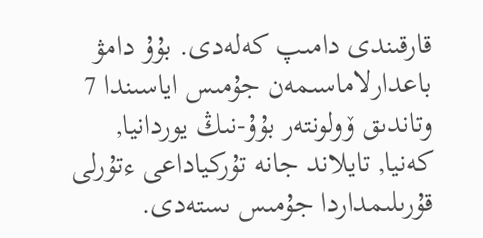قارقىندى دامىپ كەلەدى. بۇۇ دامۋ باعدارلاماسىمەن جۇمىس اياسىندا 7 وتاندىق ۆولونتەر بۇۇ-نىڭ يوردانيا, كەنيا, تايلاند جانە تۇركياداعى ءتۇرلى قۇرىلىمداردا جۇمىس ىستەدى.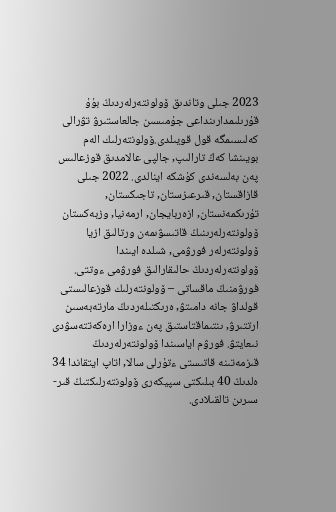2023 جىلى وتاندىق ۆولونتەرلەردىڭ بۇۇ قۇرىلىمدارىنداعى جۇمىسىن جالعاستىرۋ تۋرالى كەلىسىمگە قول قويىلدى.ۆولونتەرلىك الەم بويىنشا كەڭ تارالىپ, جالپى عالامدىق قوزعالىس پەن بەلسەندى كۇشكە اينالدى. 2022 جىلى قازاقستان, قىرعىزستان, تاجىكستان, تۇرىكمەنستان, ازەربايجان, ارمەنيا, وزبەكستان ۆولونتەرلەرىنىڭ قاتىسۋىمەن ورتالىق ازيا ۆولونتەرلەر فورۋمى, شىلدە ايىندا ۆولونتەرلەردىڭ حالىقارالىق فورۋمى ءوتتى. فورۋمنىڭ ماقساتى – ۆولونتەرلىك قوزعالىستى قولداۋ جانە دامىتۋ, ەرىكتىلەردىڭ مارتەبەسىن ارتتىرۋ, ىنتىماقتاستىق پەن ءوزارا ارەكەتتەسۋدى نىعايتۋ. فورۋم اياسىندا ۆولونتەرلەردىڭ قىزمەتىنە قاتىستى ءتۇرلى سالا, اتاپ ايتقاندا 34 ەلدىڭ 40 بىلىكتى سپيكەرى ۆولونتەرلىكتىڭ قىر-سىرىن تالقىلادى.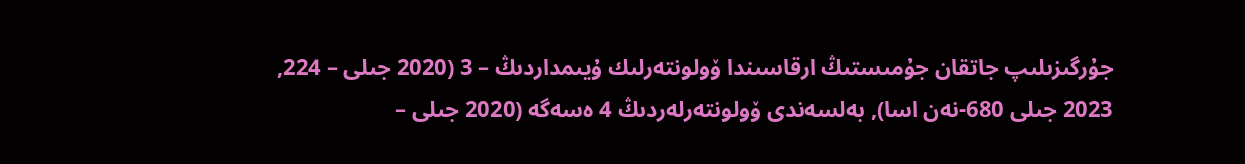جۇرگىزىلىپ جاتقان جۇمىستىڭ ارقاسىندا ۆولونتەرلىك ۇيىمداردىڭ – 3 (2020 جىلى – 224, 2023 جىلى 680-نەن اسا), بەلسەندى ۆولونتەرلەردىڭ 4 ەسەگە (2020 جىلى –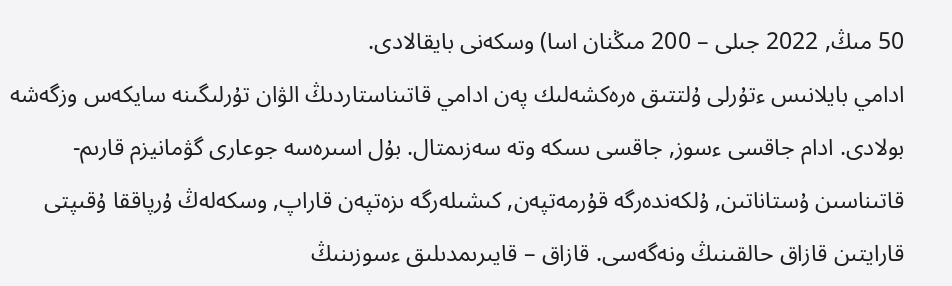50 مىڭ, 2022 جىلى – 200 مىڭنان اسا) وسكەنى بايقالادى.
ادامي بايلانىس ءتۇرلى ۇلتتىق ەرەكشەلىك پەن ادامي قاتىناستاردىڭ الۋان تۇرلىگىنە سايكەس وزگەشە بولادى. ادام جاقسى ءسوز, جاقسى ىسكە وتە سەزىمتال. بۇل اسىرەسە جوعارى گۋمانيزم قارىم-قاتىناسىن ۇستاناتىن, ۇلكەندەرگە قۇرمەتپەن, كىشىلەرگە ىزەتپەن قاراپ, وسكەلەڭ ۇرپاققا ۇقىپتى قارايتىن قازاق حالقىنىڭ ونەگەسى. قازاق – قايىرىمدىلىق ءسوزىنىڭ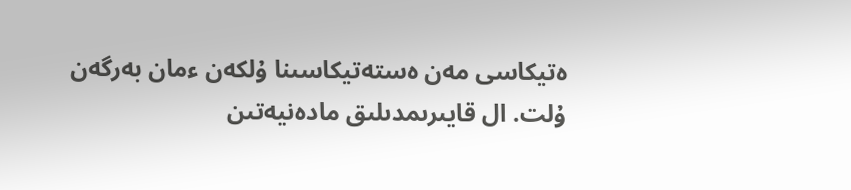ەتيكاسى مەن ەستەتيكاسىنا ۇلكەن ءمان بەرگەن ۇلت. ال قايىرىمدىلىق مادەنيەتىن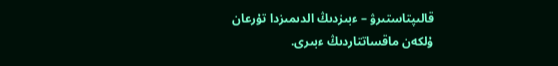قالىپتاستىرۋ – ءبىزدىڭ الدىمىزدا تۇرعان ۇلكەن ماقساتتاردىڭ ءبىرى.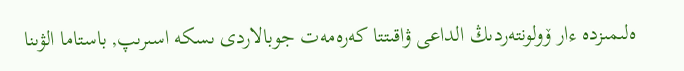ەلىمىزدە ءار ۆولونتەردىڭ الداعى ۋاقىتتا كەرەمەت جوبالاردى ىسكە اسىرىپ, باستاما الۋىنا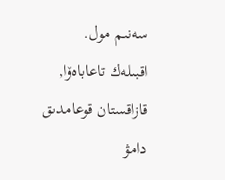سەنىم مول.
اقبىلەك تاعاباەۆا,
قازاقستان قوعامدىق دامۋ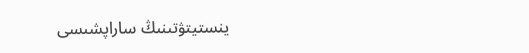ينستيتۋتىنىڭ ساراپشىسى